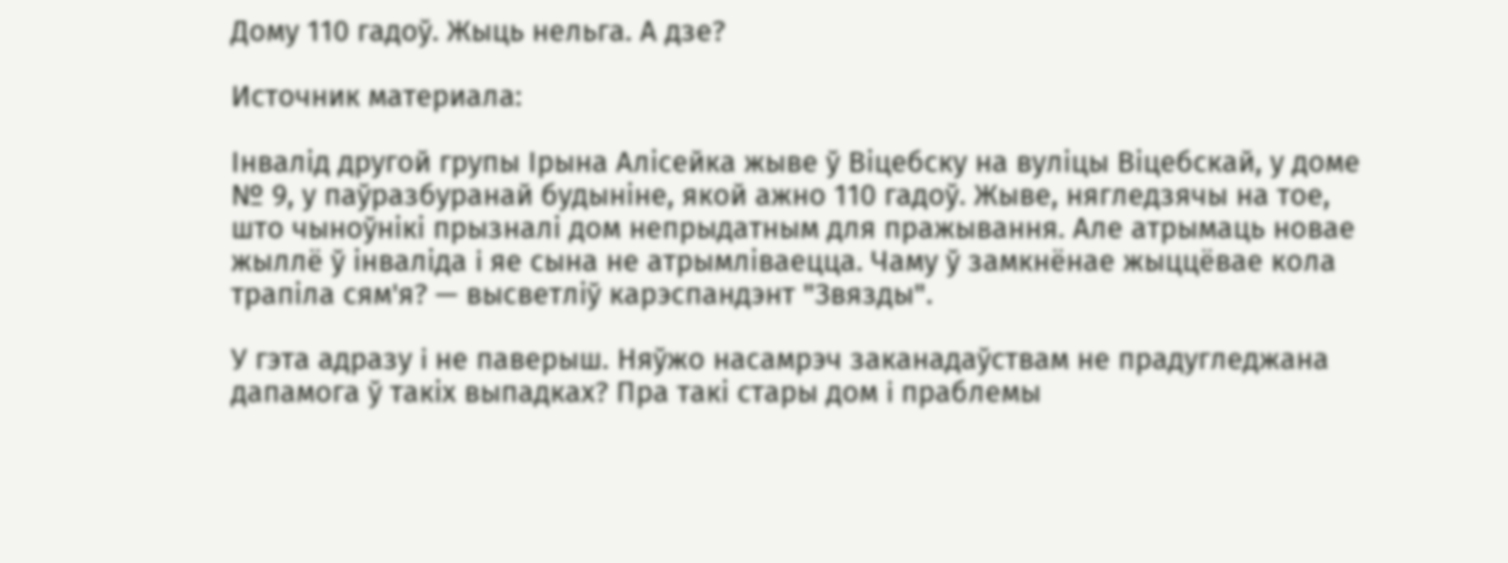Дому 110 гадоў. Жыць нельга. А дзе?

Источник материала:

Інвалiд другой групы Iрына Алiсейка жыве ў Вiцебску на вулiцы Вiцебскай, у доме № 9, у паўразбуранай будынiне, якой ажно 110 гадоў. Жыве, нягледзячы на тое, што чыноўнiкi прызналi дом непрыдатным для пражывання. Але атрымаць новае жыллё ў iнвалiда i яе сына не атрымлiваецца. Чаму ў замкнёнае жыццёвае кола трапiла сям'я? — высветлiў карэспандэнт "Звязды".

У гэта адразу i не паверыш. Няўжо насамрэч заканадаўствам не прадугледжана дапамога ў такiх выпадках? Пра такi стары дом i праблемы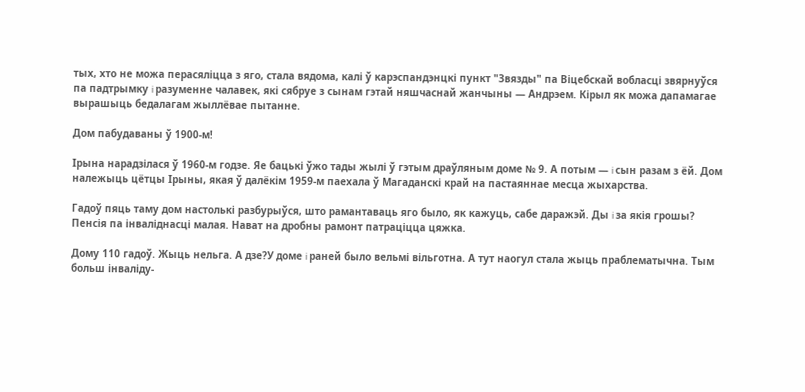тых, хто не можа перасялiцца з яго, стала вядома, калi ў карэспандэнцкi пункт "Звязды" па Вiцебскай вобласцi звярнуўся па падтрымку i разуменне чалавек, якi сябруе з сынам гэтай няшчаснай жанчыны — Андрэем. Кiрыл як можа дапамагае вырашыць бедалагам жыллёвае пытанне.

Дом пабудаваны ў 1900-м!

Iрына нарадзiлася ў 1960-м годзе. Яе бацькi ўжо тады жылi ў гэтым драўляным доме № 9. А потым — i сын разам з ёй. Дом належыць цётцы Iрыны, якая ў далёкiм 1959-м паехала ў Магаданскi край на пастаяннае месца жыхарства.

Гадоў пяць таму дом настолькi разбурыўся, што рамантаваць яго было, як кажуць, сабе даражэй. Ды i за якiя грошы? Пенсiя па iнвалiднасцi малая. Нават на дробны рамонт патрацiцца цяжка.

Дому 110 гадоў. Жыць нельга. А дзе?У доме i раней было вельмi вiльготна. А тут наогул стала жыць праблематычна. Тым больш iнвалiду-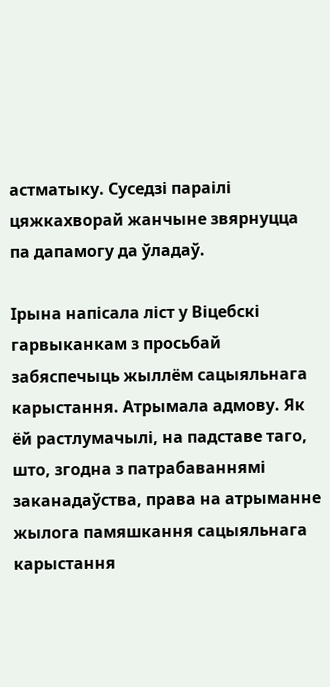астматыку. Суседзi параiлi цяжкахворай жанчыне звярнуцца па дапамогу да ўладаў.

Iрына напiсала лiст у Вiцебскi гарвыканкам з просьбай забяспечыць жыллём сацыяльнага карыстання. Атрымала адмову. Як ёй растлумачылi, на падставе таго, што, згодна з патрабаваннямi заканадаўства, права на атрыманне жылога памяшкання сацыяльнага карыстання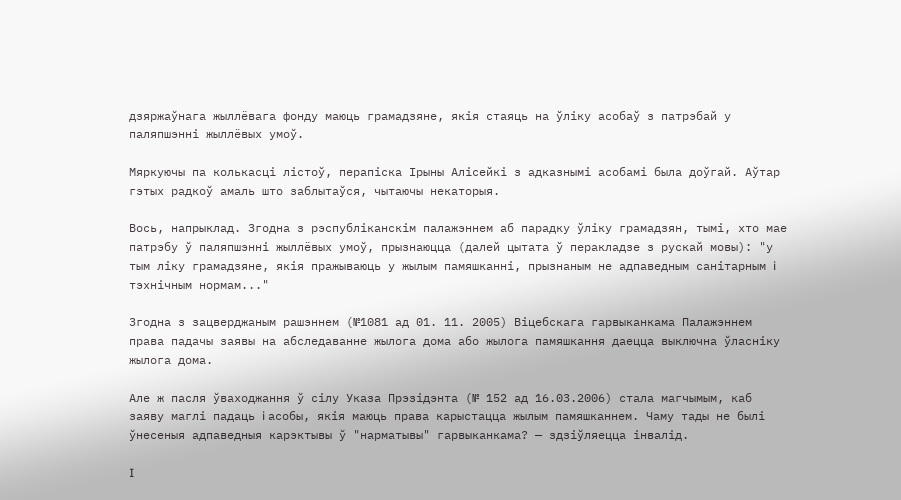дзяржаўнага жыллёвага фонду маюць грамадзяне, якiя стаяць на ўлiку асобаў з патрэбай у паляпшэннi жыллёвых умоў.

Мяркуючы па колькасцi лiстоў, перапiска Iрыны Алiсейкi з адказнымi асобамi была доўгай. Аўтар гэтых радкоў амаль што заблытаўся, чытаючы некаторыя.

Вось, напрыклад. Згодна з рэспублiканскiм палажэннем аб парадку ўлiку грамадзян, тымi, хто мае патрэбу ў паляпшэннi жыллёвых умоў, прызнаюцца (далей цытата ў перакладзе з рускай мовы): "у тым лiку грамадзяне, якiя пражываюць у жылым памяшканнi, прызнаным не адпаведным санiтарным i тэхнiчным нормам..."

Згодна з зацверджаным рашэннем (№1081 ад 01. 11. 2005) Вiцебскага гарвыканкама Палажэннем права падачы заявы на абследаванне жылога дома або жылога памяшкання даецца выключна ўласнiку жылога дома.

Але ж пасля ўваходжання ў сiлу Указа Прэзiдэнта (№ 152 ад 16.03.2006) стала магчымым, каб заяву маглi падаць i асобы, якiя маюць права карыстацца жылым памяшканнем. Чаму тады не былi ўнесеныя адпаведныя карэктывы ў "нарматывы" гарвыканкама? — здзiўляецца iнвалiд.

I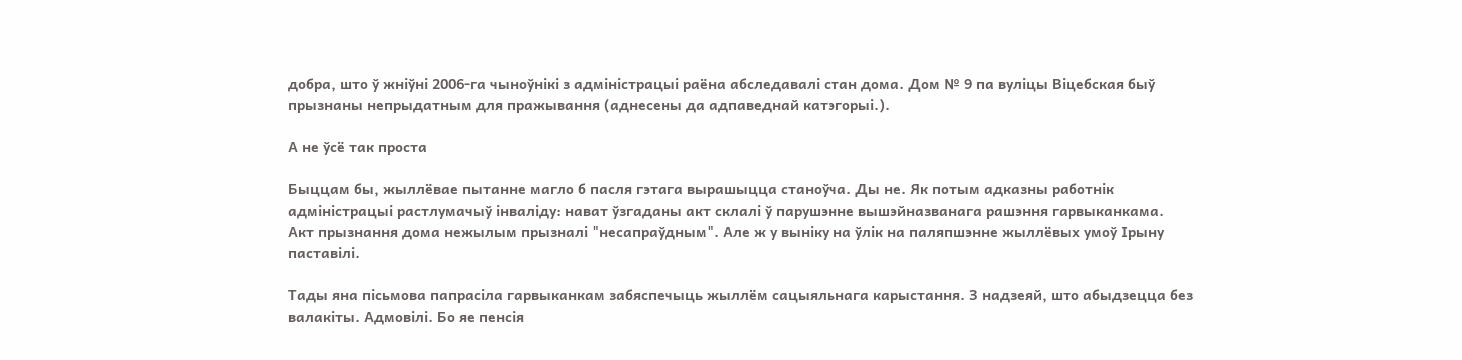добра, што ў жнiўнi 2006-га чыноўнiкi з адмiнiстрацыi раёна абследавалi стан дома. Дом № 9 па вулiцы Вiцебская быў прызнаны непрыдатным для пражывання (аднесены да адпаведнай катэгорыi.).

А не ўсё так проста

Быццам бы, жыллёвае пытанне магло б пасля гэтага вырашыцца станоўча. Ды не. Як потым адказны работнiк адмiнiстрацыi растлумачыў iнвалiду: нават ўзгаданы акт склалi ў парушэнне вышэйназванага рашэння гарвыканкама. Акт прызнання дома нежылым прызналi "несапраўдным". Але ж у вынiку на ўлiк на паляпшэнне жыллёвых умоў Iрыну паставiлi.

Тады яна пiсьмова папрасiла гарвыканкам забяспечыць жыллём сацыяльнага карыстання. З надзеяй, што абыдзецца без валакiты. Адмовiлi. Бо яе пенсiя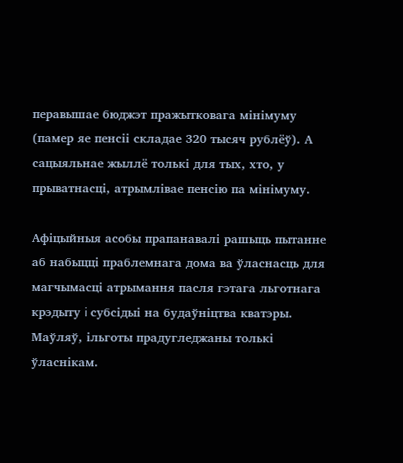перавышае бюджэт пражытковага мiнiмуму (памер яе пенсii складае 320 тысяч рублёў). А сацыяльнае жыллё толькi для тых, хто, у прыватнасцi, атрымлiвае пенсiю па мiнiмуму.

Афiцыйныя асобы прапанавалi рашыць пытанне аб набыццi праблемнага дома ва ўласнасць для магчымасцi атрымання пасля гэтага льготнага крэдыту i субсiдыi на будаўнiцтва кватэры. Маўляў, iльготы прадугледжаны толькi ўласнiкам.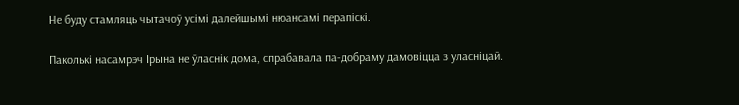Не буду стамляць чытачоў усiмi далейшымi нюансамi перапiскi.

Паколькi насамрэч Iрына не ўласнiк дома, спрабавала па-добраму дамовiцца з уласнiцай.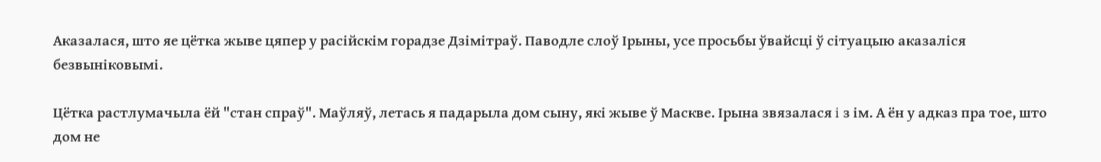Аказалася, што яе цётка жыве цяпер у расiйскiм горадзе Дзiмiтраў. Паводле слоў Iрыны, усе просьбы ўвайсцi ў сiтуацыю аказалiся безвынiковымi.

Цётка растлумачыла ёй "стан спраў". Маўляў, летась я падарыла дом сыну, якi жыве ў Маскве. Iрына звязалася i з iм. А ён у адказ пра тое, што дом не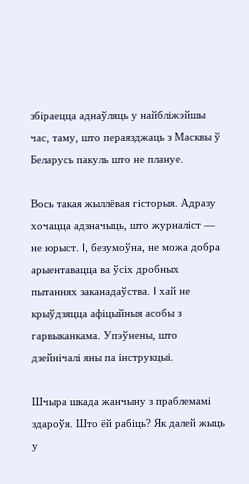збiраецца аднаўляць у найблiжэйшы час, таму, што пераязджаць з Масквы ў Беларусь пакуль што не плануе.

Вось такая жыллёвая гiсторыя. Адразу хочацца адзначыць, што журналiст — не юрыст. I, безумоўна, не можа добра арыентавацца ва ўсiх дробных пытаннях заканадаўства. I хай не крыўдзяцца афiцыйныя асобы з гарвыканкама. Упэўнены, што дзейнiчалi яны па iнструкцыi.

Шчыра шкада жанчыну з праблемамi здароўя. Што ёй рабiць? Як далей жыць у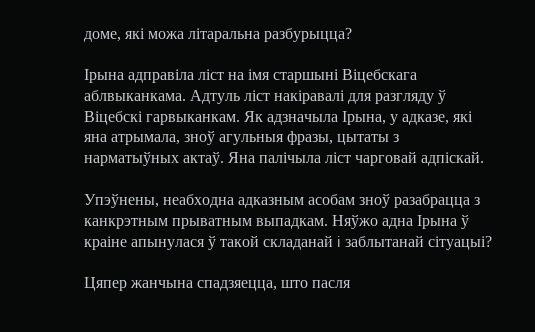доме, якi можа лiтаральна разбурыцца?

Iрына адправiла лiст на iмя старшынi Вiцебскага аблвыканкама. Адтуль лiст накiравалi для разгляду ў Вiцебскi гарвыканкам. Як адзначыла Iрына, у адказе, якi яна атрымала, зноў агульныя фразы, цытаты з нарматыўных актаў. Яна палiчыла лiст чарговай адпiскай.

Упэўнены, неабходна адказным асобам зноў разабрацца з канкрэтным прыватным выпадкам. Няўжо адна Iрына ў краiне апынулася ў такой складанай i заблытанай сiтуацыi?

Цяпер жанчына спадзяецца, што пасля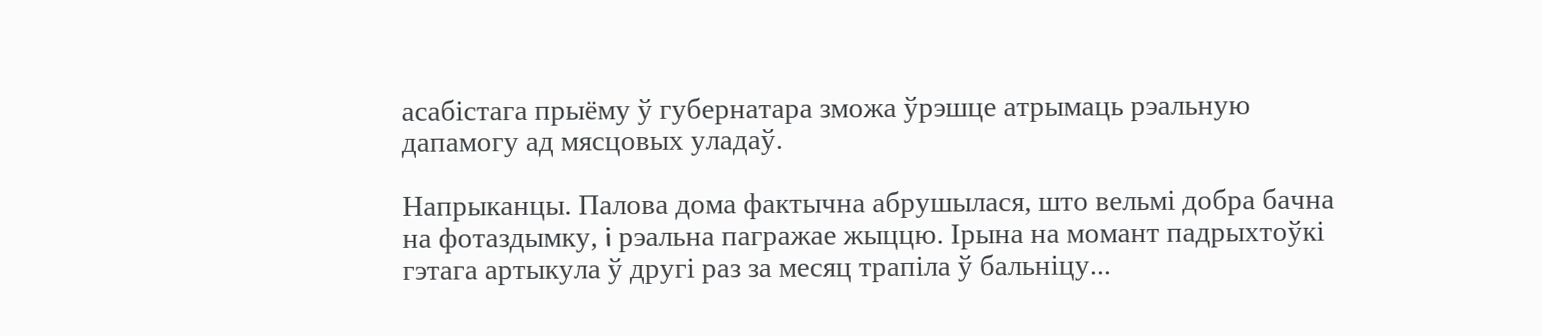асабiстага прыёму ў губернатара зможа ўрэшце атрымаць рэальную дапамогу ад мясцовых уладаў.

Напрыканцы. Палова дома фактычна абрушылася, што вельмi добра бачна на фотаздымку, i рэальна пагражае жыццю. Iрына на момант падрыхтоўкi гэтага артыкула ў другi раз за месяц трапiла ў бальнiцу...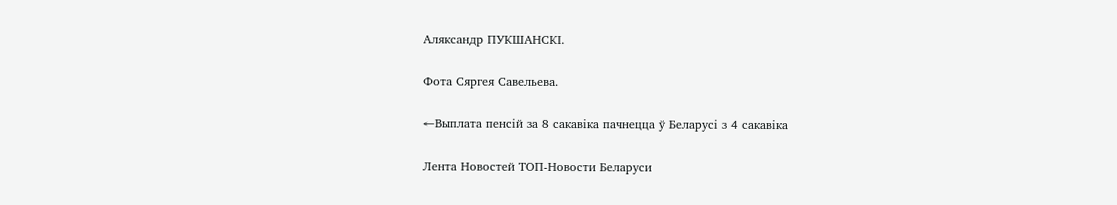Аляксандр ПУКШАНСКI.

Фота Сяргея Савельева.

←Выплата пенсiй за 8 сакавiка пачнецца ў Беларусi з 4 сакавiка

Лента Новостей ТОП-Новости Беларуси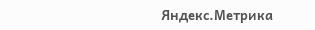Яндекс.Метрика